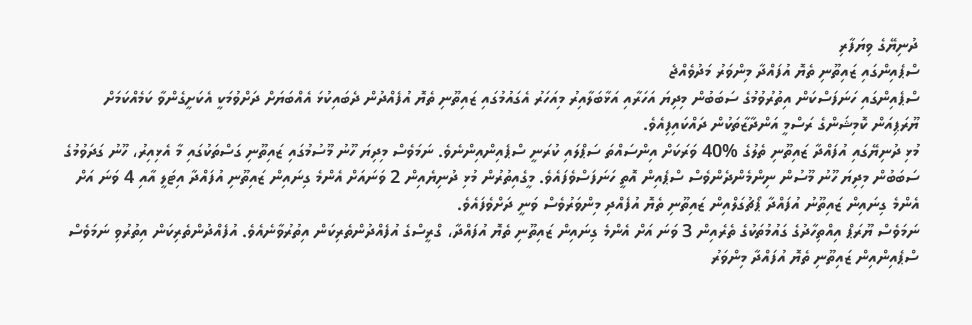ދުނިޔޭގެ ވިޔަފާރި
ސްޕެއިންގައި ޒައިތޫނި ތެޔޮ އުފައްދާ މިންވަރު މަދުވެއްޖެ
ސްޕެއިންގައި ހަނަފަސްކަން އިތުރުވުމުގެ ސަބަބުން މިދިޔަ އަހަރާއި އަޅާބަލާއިރު މިއަހަރު އެގައުމުގައި ޒައިތޫނި ތެޔޮ އުފެއްދުން ދެބައިކުޅަ އެއްބަޔަށް ދަށްވުމަކީ އެކަށީގެންވާ ކަމެއްކަމަށް ޔޫރަޕިއަން ކޮމިޝަންގެ ރަސްމީ އަންދާޒާތަކުން ދައްކައިފިއެވެ.
މުޅި ދުނިޔޭގައި އުފައްދާ ޒައިތޫނި ތެލުގެ %40 ވަރަކަށް އިންސައްތަ ސަޕްލައި ކުރަނީ ސްޕެއިންއިންނެވެ. ނަމަވެސް މިދިޔަ ހޫނު މޫސުމުގައި ޒައިތޫނި ގަސްތަކުގައި މާ އެޅިއިރު، ހޫނު ގަދަވުމުގެ ސަބަބުން މިދިޔަ ހޫނު މޫސުން ނިންމެންދެންވެސް ސްޕެއިން އޮތީ ހަނަފަސްވެފައެވެ. މީގެއިތުރުން މުޅި ދުނިޔެއިން 2 ވަނައަށް އެންމެ ގިނައިން ޒައިތޫނި އުފައްދާ އިޓަލީ އާއި 4 ވަނަ އަށް އެންމެ ގިނައިން ޒައިތޫނު އުފައްދާ ޕޯޗުގަލްއިން ޒައިތޫނި ތެޔޮ އުފެއްދި މިންވަރުވެސް ވަނީ ދަށްވެފައެވެ.
ނަމަވެސް ޔޫރަޕް އިއްތިހާދުގެ ގައުމުތަކުގެ ތެރެއިން 3 ވަނަ އަށް އެންމެ ގިނައިން ޒައިތޫނި ތެޔޮ އުފައްދާ، ގްރީސްގެ އުފެއްދުންތެރިކަން އިތުރުވާނެއެވެ. އުފެއްދުންތެރިކަން އިތުރުވި ނަމަވެސް ސްޕެއިންއިން ޒައިތޫނި ތެޔޮ އުފައްދާ މިންވަރު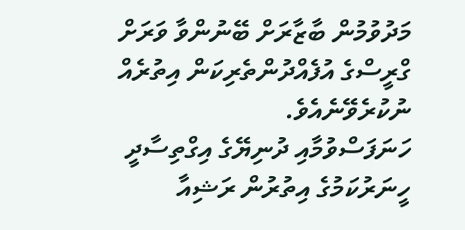މަދުވުމުން ބާޒާރަށް ބޭނުންވާ ވަރަށް ގްރީސްގެ އުފެއްދުންތެރިކަން އިތުރެއް ނުކުރެވޭނެއެވެ.
ހަނަފަސްވުމާއި ދުނިޔޭގެ އިގްތިސާދީ ހީނަރުކަމުގެ އިތުރުން ރަޝިއާ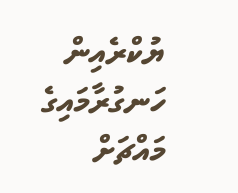ޔުކްރެއިން ހަނގުރާމައިގެ މައްޗަށް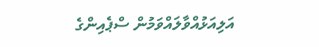އަލިއަޅުއްވާލައްވަމުން ސްޕެއިންގެ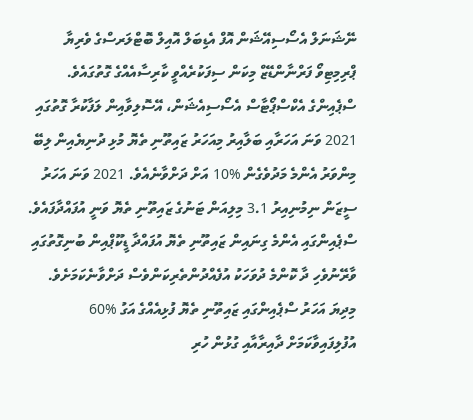ނޭޝަނަލް އެސޯސިއޭޝަން އޮފް އެޑިބަލް އޮއިލް ބޮޓްލަރސްގެ ވެރިޔާ ޕްރިމިޓިވޯ ފަރްނާންޑޭޒް މިކަން ސިފަކުރެއްވީ ކާރިސާއެއްގެ ގޮތުގައެވެ.
ސްޕެއިންގެ އެކްސްޕޯޓާސް އެސޯސިއެޝަން، އޭސޮލިވާއިން ލަފާކުރާ ގޮތުގައި 2021 ވަނަ އަހަރާއި ބަލާއިރު މިއަހަރު ޒައިތޫނި ތެޔޮ މުޅި ދުނިޔެއިން ލިބޭ މިންވަރު އެންމެ މަދުވެގެން %10 އަށް ދަށްވާނެއެވެ. 2021 ވަނަ އަހަރު ސީޒަން ނިމުނިއިރު 3.1 މިލިއަން ޓަނުގެ ޒައިތޫނި ތެޔޮ ވަނީ އުފައްދާފައެވެ.
ސްޕެއިންގައި އެންމެ ގިނައިން ޒައިތޫނި ތެޔޮ އުފައްދާ ޑީކޫޕްއިން ބުނިގޮތުގައި ވާރޭނުވެހި ދާ ކޮންމެ ދުވަހަކު އުފެއްދުންތެރިކަންވެސް ދަށްވާނެކަމަށެވެ.
މިދިޔަ އަހަރު ސްޕެއިންގައި ޒައިތޫނި ތެޔޮ ފުޅިއެއްގެ އަގު %60 އުފުލިފައިވާކަމަށް ދާއިރާއާއި ގުޅުން ހުރި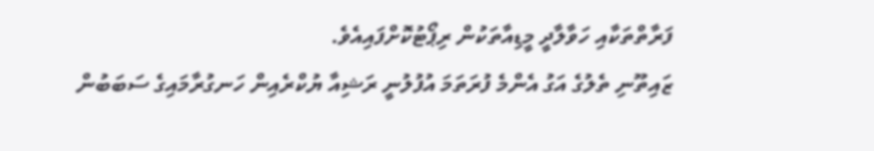ފަރާތްތަކާއި ހަވާލާދީ މީޑިއާތަކުން ރިޕޯޓުކޮށްފައިއެވެ.
ޒައިތޫނި ތެލުގެ އަގު އެންމެ ފުރަތަމަ އުފުލުނީ ރަޝިއާ ޔުކްރެއިން ހަނގުރާމައިގެ ސަބަބުން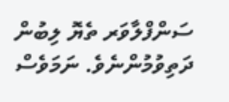ސަންފްލާވަރ ތެޔޮ ލިބުން ދަތިވުމުންނެވެ. ނަމަވެސް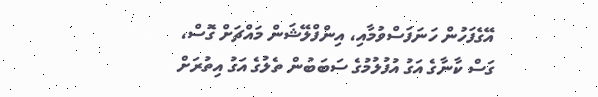އޭގެފަހުން ހަނަފަސްވުމާއި، އިންފްލޭޝަން މައްޗަށް ގޮސް، ގަސް ކާނާގެ އަގު އުފުލުމުގެ ސަބަބުން ތެލުގެ އަގު އިތުރަށް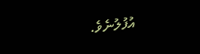އުފުލުނެވެ.